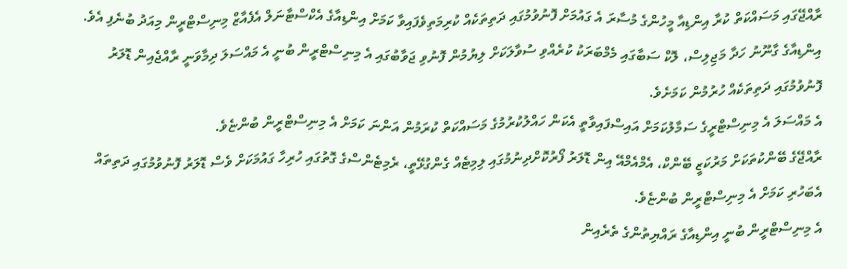ރާއްޖޭގައި މަސައްކަތް ކުރާ އިންޑިއާ މީހުންގެ މުސާރަ އެ ގައުމަށް ފޮނުވުމުގައި ދަތިތަކެއް ކުރިމަތިވެފައިވާ ކަމަށް އިންޑިއާގެ އެކްސްޓާނަލް އެފެއާޒް މިނިސްޓްރީން މިއަދު ބުނެފި އެވެ.
އިންޑިއާގެ ގާނޫނު ހަދާ މަޖިލިސް، ލޮކް ސަބާގައި މެމްބަރަކު ކުރެއްވި ސުވާލަކަށް ލިޔުމުން ފޮނުވި ޖަވާބުގައި އެ މިނިސްޓްރީން ބުނީ އެ މައްސަލަ ދިމާވަނީ ރާއްޖެއިން ޑޮލަރު ފޮނުވުމުގައި ދަތިތަކެއް ހުރުމުން ކަމަށެވެ.
އެ މައްސަލަ އެ މިނިސްޓްރީގެ ސަމާލުކަމަށް އައިސްފައިވާތީ އެކަން ހައްލުކުރުމުގެ މަސައްކަތް ކުރަމުން އަންނަ ކަމަށް އެ މިނިސްޓްރީން ބުންޏެވެ.
ރާއްޖޭގެ ބޭންކުތަކަށް މަރުކަޒީ ބޭންކް، އެމްއެމްއޭ އިން ޑޮލަރު ފޯރުކޮށްދިނުމުގައި ލިމިޓެއް ގެންގުޅޭތީ، ރެމިޓެންސްގެ ގޮތުގައި ހުރިހާ ގައުމަކަށް ވެސް ޑޮލަރު ފޮނުވުމުގައި ދަތިތައް އެބަހުރި ކަމަށް އެ މިނިސްޓްރީން ބުންޏެވެ.
އެ މިނިސްޓްރީން ބުނީ އިންޑިއާގެ ރައްޔިތުންގެ ތެރެއިން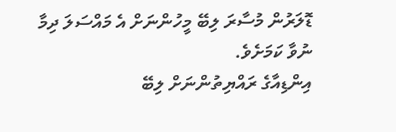ޑޮލަރުން މުސާރަ ލިބޭ މީހުންނަށް އެ މައްސަލަ ދިމާ ނުވާ ކަމަށެވެ.
އިންޑިއާގެ ރައްޔިތުންނަށް ލިބޭ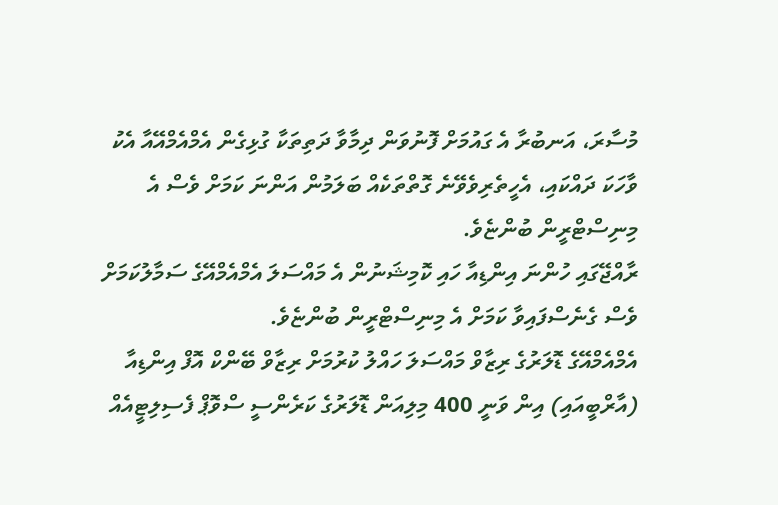މުސާރަ، އަނބުރާ އެ ގައުމަށް ފޮނުވަން ދިމާވާ ދަތިތަކާ ގުޅިގެން އެމްއެމްއޭއާ އެކު ވާހަކަ ދައްކައި، އެހީތެރިވެވޭނެ ގޮތްތަކެއް ބަލަމުން އަންނަ ކަމަށް ވެސް އެ މިނިސްޓްރީން ބުންޏެވެ.
ރާއްޖޭގައި ހުންނަ އިންޑިއާ ހައި ކޮމިޝަނުން އެ މައްސަލަ އެމްއެމްއޭގެ ސަމާލުކަމަށް ވެސް ގެނެސްފައިވާ ކަމަށް އެ މިނިސްޓްރީން ބުންޏެވެ.
އެމްއެމްއޭގެ ޑޮލަރުގެ ރިޒާވް މައްސަލަ ހައްލު ކުރުމަށް ރިޒާވް ބޭންކް އޮފް އިންޑިއާ (އާރްބީއައި) އިން ވަނީ 400 މިލިއަން ޑޮލަރުގެ ކަރެންސީ ސްވޮޕް ފެސިލިޓީއެއް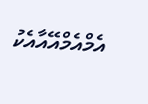އެމްއެމްއޭއާއެކު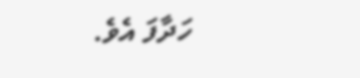ހަދާފަ އެވެ.